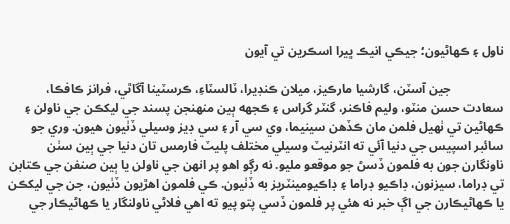ناول ۽ ڪهاڻيون؛ جيڪي انيڪ ڀيرا اسڪرين تي آيون

                 جين آسٽن، گارشيا مارڪيز، ميلان ڪنڊيرا، ٽالسٽاءِ، ڪرسٽينا آگاٿي، فرانز ڪافڪا، سعادت حسن منٽو، وليم فاڪنر، گنٽر گراس ۽ ڪجهه ٻين منهنجن پسند جي ليکڪن جي ناولن ۽ ڪهاڻين تي ٺهيل فلمن مان ڪڏهن سينيما، وي سي آر ۽ سي ڊيز وسيلي ڏٺيون هيون. وري جو سائبر اسپيس جي دنيا آئي ته انٽرنيٽ وسيلي مختلف پليٽ فارمس تان دنيا جي ٻين سٺن ناونگارن جون به فلمون ڏسڻ جو موقعو مليو. نه رڳو اهو پر انهن جي ناولن يا ٻين صنفن جي ڪتابن تي ڊراما، سيزنون، ڊاڪيو ڊراما ۽ ڊاڪيومينٽريز به ڏٺيون. ڪي فلمون اهڙيون ڏٺيون، جن جي ليکڪن يا ڪهاڻيڪارن جي اڳ خبر نه هئي پر فلمون ڏسي پتو پيو ته اهي فلاڻي ناولنگار يا ڪهاڻيڪار جي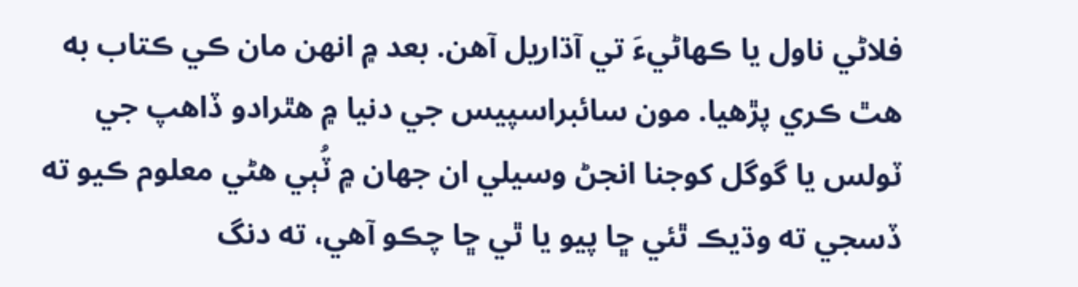فلاڻي ناول يا ڪهاڻيءَ تي آڌاريل آهن. بعد ۾ انهن مان ڪي ڪتاب به هٿ ڪري پڙهيا. مون سائبراسپيس جي دنيا ۾ هٿرادو ڏاهپ جي ٽولس يا گوگل کوجنا انجڻ وسيلي ان جهان ۾ ٽُٻي هڻي معلوم ڪيو ته ڏسجي ته وڌيڪ ٿئي ڇا پيو يا ٿي ڇا چڪو آهي، ته دنگ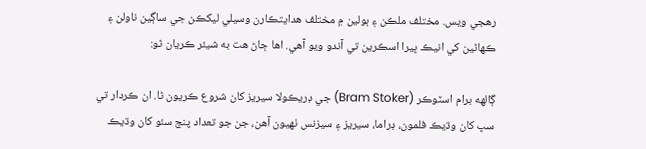رهجي ويس. مختلف ملڪن ۽ ٻولين ۾ مختلف هدايتڪارن وسيلي ليکڪن جي ساڳين ناولن ۽ ڪهاڻين کي انيڪ ڀيرا اسڪرين تي آندو ويو آهي. اها ڄاڻ هت به شيئر ڪريان ٿو:

ڳالهه برام اسٽوڪر (Bram Stoker) جي ڊريڪولا سيريز کان شروع ڪريون ٿا. ان ڪردار تي سڀ کان وڌيڪ فلمون، ڊراما، سيريز ۽ سيزنس ٺهيون آهن، جن جو تعداد پنج سئو کان وڌيڪ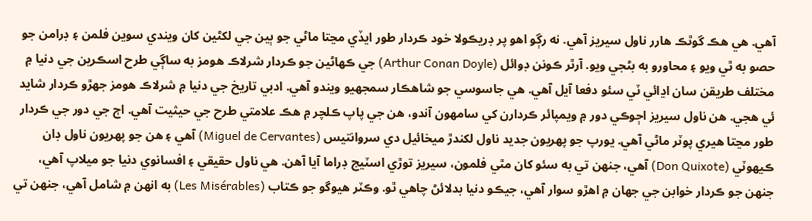آهي. هي هڪ گوٿڪ هارر ناول سيريز آهي. نه رڳو اهو پر ڊريڪولا خود ڪردار طور ايڏي مڃتا ماڻي جو ٻين جي لکڻين کان ويندي سوين فلمن ۽ ڊرامن جو حصو به ٿي ويو ۽ محاورو به بڻجي ويو. آرٿر ڪونن ڊوائل (Arthur Conan Doyle) جي ڪهاڻين جو ڪردار شرلاڪ هومز به ساڳي طرح اسڪرين جي دنيا ۾ مختلف طريقن سان اڍائي ٽي سئو دفعا آيل آهي. هي جاسوسي جو شاهڪار سمجهيو ويندو آهي. ادبي تاريخ جي دنيا ۾ شرلاڪ هومز جهڙو ڪردار شايد ئي هجي. هن ناول سيريز اڄوڪي دور ۾ ويمپائر ڪردارن کي سامهون آندو، هن جي پاپ ڪلچر ۾ هڪ علامتي طرح جي حيثيت آهي. اڄ جي دور جي ڪردار طور مڃتا هيري پوٽر ماڻي آهي. يورپ جو پهريون جديد ناول لکندڙ ميخائيل دي سروانتيس (Miguel de Cervantes) آهي ۽ هن جو پهريون ناول ڊان ڪيهوٽي (Don Quixote) آهي، جنهن تي به سئو کان مٿي فلمون، سيريز توڙي اسٽيج ڊراما آيا آهن. هي ناول حقيقي ۽ افسانوي دنيا جو ميلاپ آهي، جنهن جو ڪردار خوابن جي جهان ۾ اهڙو سوار آهي، جيڪو دنيا بدلائڻ چاهي ٿو. وڪٽر هيوگو جو ڪتاب (Les Misérables) به انهن ۾ شامل آهي، جنھن تي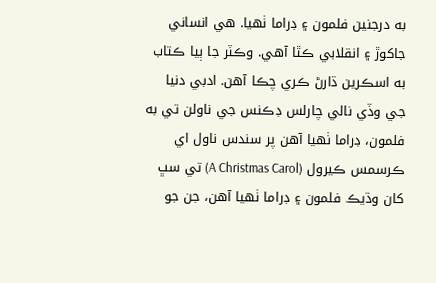به درجنين فلمون ۽ ڊراما ٺهيا. هي انساني جاکوڙ ۽ انقلابي ڪٿا آهي. وڪٽر جا ٻيا ڪتاب به اسڪرين ڌارڻ ڪري چڪا آهن. ادبي دنيا جي وڏي نالي چارلس ڊڪنس جي ناولن تي به فلمون، ڊراما ٺهيا آهن پر سندس ناول اي ڪرسمس ڪيرول (A Christmas Carol) تي سڀ کان وڌيڪ فلمون ۽ ڊراما ٺهيا آهن، جن جو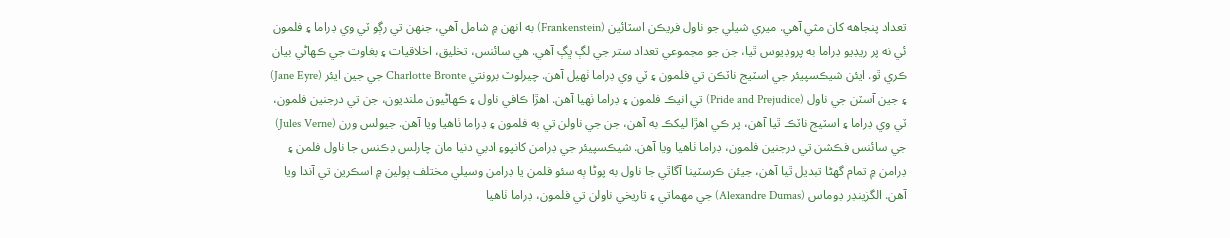تعداد پنجاهه کان مثي آهي. ميري شيلي جو ناول فريڪن اسٽائين (Frankenstein) به انهن ۾ شامل آهي، جنهن تي رڳو ٽي وي ڊراما ۽ فلمون ئي نه پر ريڊيو ڊراما به پروڊيوس ٿيا، جن جو مجموعي تعداد ستر جي لڳ ڀڳ آهي. هي سائنس، تخليق، اخلاقيات ۽ بغاوت جي ڪهاڻي بيان ڪري ٿو. ايئن شيڪسپيئر جي اسٽيج ناٽڪن تي فلمون ۽ ٽي وي ڊراما ٺهيل آهن. چيرلوٽ برونتي Charlotte Bronte جي جين ايئر (Jane Eyre) ۽ جين آسٽن جي ناول (Pride and Prejudice) تي انيڪ فلمون ۽ ڊراما ٺهيا آهن. اهڙا ڪافي ناول ۽ ڪهاڻيون ملنديون، جن تي درجنين فلمون، ٽي وي ڊراما ۽ اسٽيج ناٽڪ ٿيا آهن، پر ڪي اهڙا ليکڪ به آهن، جن جي ناولن تي به فلمون ۽ ڊراما ٺاهيا ويا آهن. جيولس ورن (Jules Verne) جي سائنس فڪشن تي درجنين فلمون، ڊراما ٺاهيا ويا آهن. شيڪسپيئر جي ڊرامن کانپوءِ ادبي دنيا مان چارلس ڊڪنس جا ناول فلمن ۽ ڊرامن ۾ تمام گهڻا تبديل ٿيا آهن، جيئن ڪرسٽينا آگاٿي جا ناول به پوڻا ٻه سئو فلمن يا ڊرامن وسيلي مختلف ٻولين ۾ اسڪرين تي آندا ويا آهن. الگزينڊر ڊوماس (Alexandre Dumas) جي مهماتي ۽ تاريخي ناولن تي فلمون، ڊراما ٺاهيا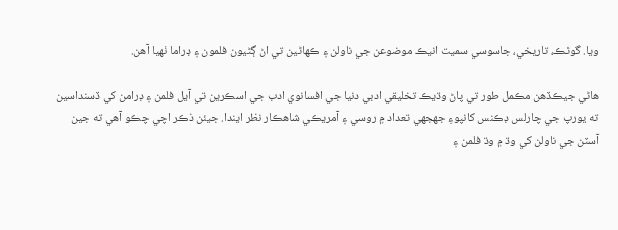ويا. گوٿڪ، تاريخي، جاسوسي سميت انيڪ موضوعن جي ناولن ۽ ڪهاڻين تي اڻ ڳڻيون فلمون ۽ ڊراما ٺهيا آهن.

هاڻي جيڪڏهن مڪمل طور تي پاڻ وڌيڪ تخليقي ادبي دنيا جي افسانوي ادب جي اسڪرين تي آيل فلمن ۽ ڊرامن کي ڏسنداسين ته يورپ جي چارلس ڊڪنس کانپوءِ جهجهي تعداد ۾ روسي ۽ آمريڪي شاهڪار نظر ايندا. جيئن ذڪر اچي چڪو آهي ته جين آسٽن جي ناولن کي وڌ ۾ وڌ فلمن ۽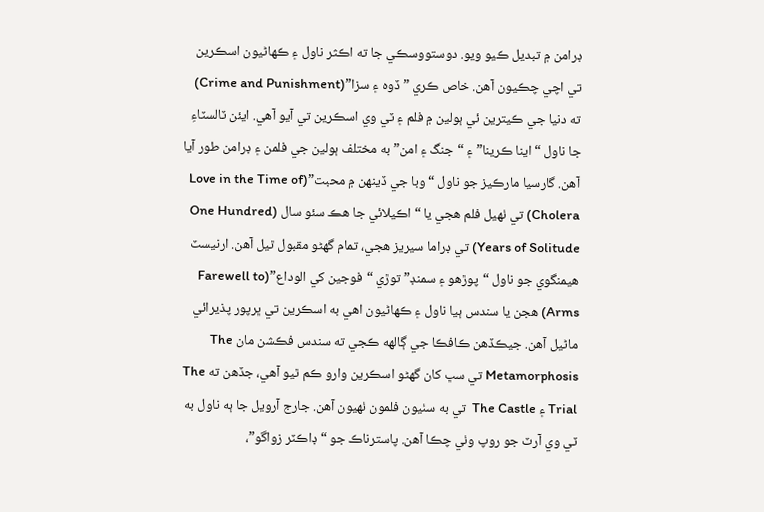ڊرامن ۾ تبديل ڪيو ويو. دوستووسڪي جا ته اڪثر ناول ۽ ڪهاڻيون اسڪرين تي اچي چڪيون آهن. خاص ڪري ”ڏوه ۽ سزا”(Crime and Punishment) ته دنيا جي ڪيترين ئي ٻولين ۾ فلم ۽ ٽي وي اسڪرين تي آيو آهي. ايئن ٽالسٽاءِ جا ناول “اينا ڪرينا” ۽ “جنگ ۽ امن” به مختلف ٻولين جي فلمن ۽ ڊرامن طور آيا آهن. گارسيا مارڪيز جو ناول “وبا جي ڏينهن ۾ محبت”(Love in the Time of Cholera) تي ٺهيل فلم هجي يا “اڪيلائي جا هڪ سئو سال (One Hundred Years of Solitude) تي ڊراما سيريز هجي، تمام گهڻو مقبول ٿيل آهن. ارنيسٽ هيمنگوي جو ناول “پوڙهو ۽ سمنڊ” توڙي “فوجين کي الوداع”(Farewell to Arms) هجن يا سندس ٻيا ناول ۽ ڪهاڻيون اهي به اسڪرين تي ڀرپور پذيرائي ماڻيل آهن. جيڪڏهن ڪافڪا جي ڳالهه ڪجي ته سندس فڪشن مان The Metamorphosis تي سڀ کان گهڻو اسڪرين وارو ڪم ٿيو آهي، جڏهن ته The Trial ۽ The Castle  تي به سٺيون فلمون ٺهيون آهن. جارج آرويل جا ٻه ناول به ٽي وي آرٽ جو روپ وٺي چڪا آهن. پاسترناڪ جو “ڊاڪٽر زواگو”،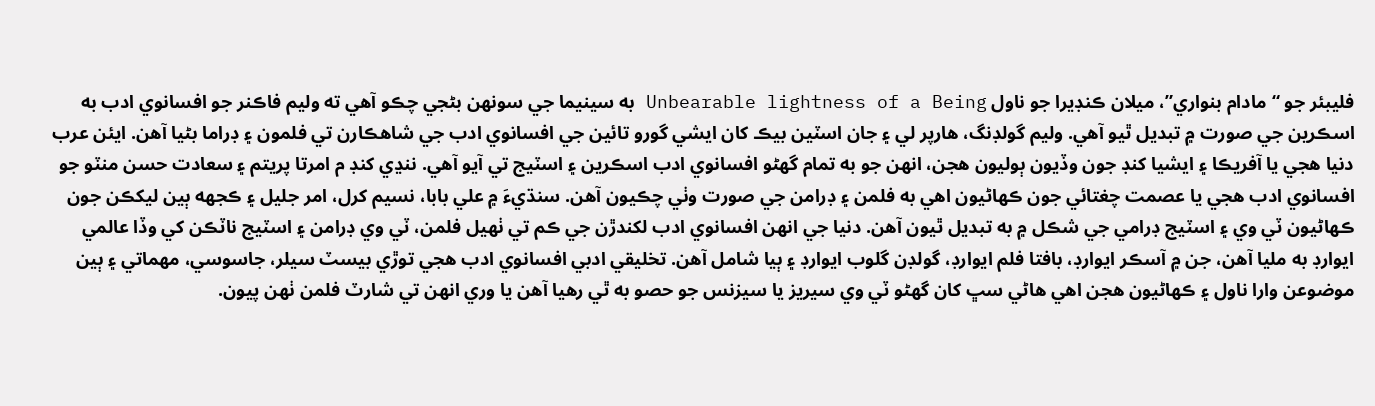فليبئر جو “مادام بنواري”، ميلان ڪنڊيرا جو ناول Unbearable lightness of a Being به سينيما جي سونهن بڻجي چڪو آهي ته وليم فاڪنر جو افسانوي ادب به اسڪرين جي صورت ۾ تبديل ٿيو آهي. وليم گولڊنگ، هارپر لي ۽ جان اسٽين بيڪ کان ايشي گورو تائين جي افسانوي ادب جي شاهڪارن تي فلمون ۽ ڊراما بڻيا آهن. ايئن عرب دنيا هجي يا آفريڪا ۽ ايشيا کنڊ جون وڏيون ٻوليون هجن، انهن جو به تمام گهڻو افسانوي ادب اسڪرين ۽ اسٽيج تي آيو آهي. ننڍي کنڊ م امرتا پريتم ۽ سعادت حسن منٽو جو افسانوي ادب هجي يا عصمت چغتائي جون ڪهاڻيون اهي به فلمن ۽ ڊرامن جي صورت وٺي چڪيون آهن. سنڌيءَ ۾ علي بابا، نسيم کرل، امر جليل ۽ ڪجهه ٻين ليکڪن جون ڪهاڻيون ٽي وي ۽ اسٽيج ڊرامي جي شڪل ۾ به تبديل ٿيون آهن. دنيا جي انهن افسانوي ادب لکندڙن جي ڪم تي ٺهيل فلمن، ٽي وي ڊرامن ۽ اسٽيج ناٽڪن کي وڏا عالمي ايوارڊ به مليا آهن، جن ۾ آسڪر ايوارڊ، بافتا فلم ايوارڊ، گولڊن گلوب ايوارڊ ۽ ٻيا شامل آهن. تخليقي ادبي افسانوي ادب هجي توڙي بيسٽ سيلر، جاسوسي، مهماتي ۽ ٻين موضوعن وارا ناول ۽ ڪهاڻيون هجن اهي هاڻي سڀ کان گهڻو ٽي وي سيريز يا سيزنس جو حصو به ٿي رهيا آهن يا وري انهن تي شارٽ فلمن ٺهن پيون.